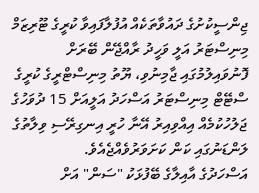ޖިންސީކުށުގެ ދައުވާތަކެއް އުފުލާފައިވާ ކުރީގެ ޓޫރިޒަމް މިނިސްޓަރު އަލީ ވަހީދު ރާއްޖޭން ބޭރަށް ފޮނުވައިލުމުގައި ޖާމިނުވި، ޔޫތު މިނިސްޓްރީގެ ކުރީގެ ސްޓޭޓް މިނިސްޓަރު އަސްހަދު އަލީއަށް 15 ދުވަހުގެ ޖަލުހުކުމެއް އިއްވިއިރު އޭނާ ހުރީ އިނގިރޭސި ވިލާތުގެ ލަންޑަނުގައި ކަން ކަށަވަރުވެއްޖެއެވެ.
އަސްހަދުގެ އާއިލާގެ ބޭފުޅަކު "ސަން" އަށް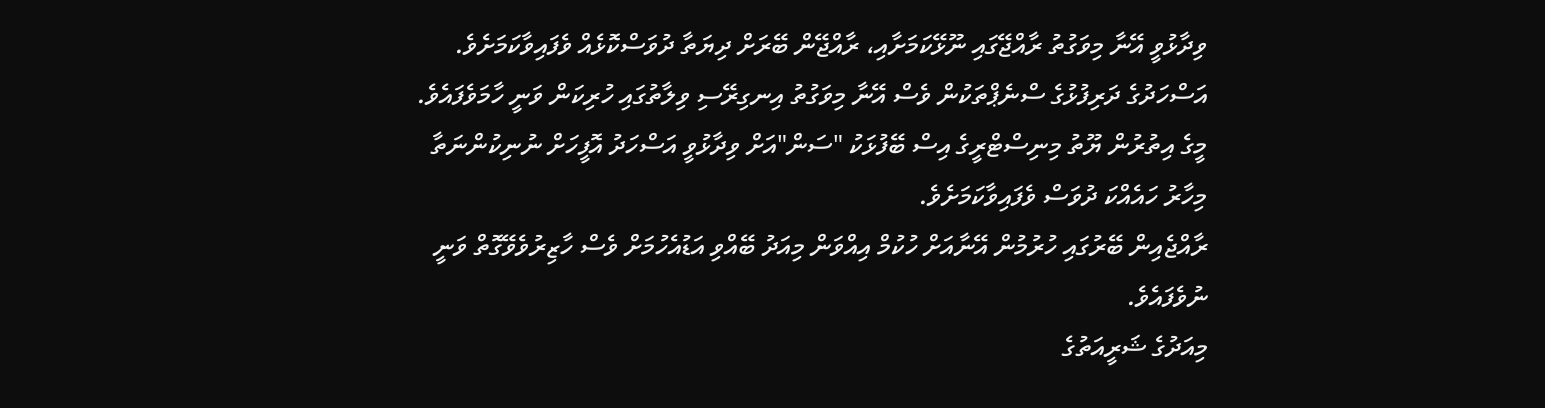ވިދާޅުވީ އޭނާ މިވަގުތު ރާއްޖޭގައި ނޫޅޭކަމަށާއި، ރާއްޖޭން ބޭރަށް ދިޔަތާ ދުވަސްކޮޅެއް ވެފައިވާކަމަށެވެ.
އަސްހަދުގެ ދަރިފުޅުގެ ސްނެޕްތަކުން ވެސް އޭނާ މިވަގުތު އިނގިރޭސި ވިލާތުގައި ހުރިކަން ވަނީ ހާމަވެފައެވެ. މީގެ އިތުރުން ޔޫތު މިނިސްޓްރީގެ އިސް ބޭފުޅަކު "ސަން"އަށް ވިދާޅުވީ އަސްހަދު އޮފީހަށް ނުނިކުންނަތާ މިހާރު ހައެއްކަ ދުވަސް ވެފައިވާކަމަށެވެ.
ރާއްޖެއިން ބޭރުގައި ހުރުމުން އޭނާއަށް ހުކުމް އިއްވަން މިއަދު ބޭއްވި އަޑުއެހުމަށް ވެސް ހާޒިރުވެވޭގޮތް ވަނީ ނުވެފައެވެ.
މިއަދުގެ ޝަރީއަތުގެ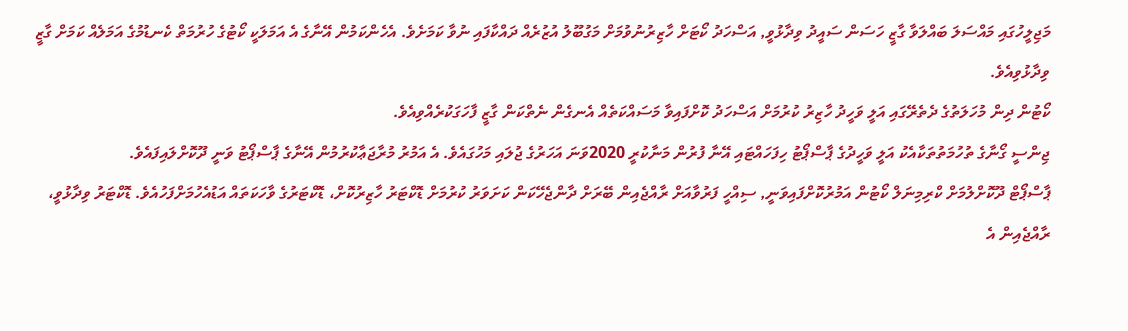މަޖިލީހުގައި މައްސަލަ ބައްލަވާ ގާޒީ ހަސަން ސައީދު ވިދާޅުވީ, އަސްހަދު ކޯޓަށް ހާޒިރުނުވުމަށް މަގުބޫލު އުޒުރެއް ދައްކާފައި ނުވާ ކަމަށެވެ. އެހެންކަމުން އޭނާގެ އެ އަމަލަކީ ކޯޓުގެ ހުރުމަތް ކެނޑުމުގެ އަމަލެއް ކަމަށް ގާޒީ ވިދާޅުވިއެވެ.
ކޯޓުން ދިން މުހަލަތުގެ ދެތެރޭގައި އަލީ ވަހީދު ހާޒިރު ކުރުމަށް އަސްހަދު ކޮށްފައިވާ މަސައްކަތެއް އެނގެން ނެތްކަން ގާޒީ ފާހަގަކުރެއްވިއެވެ.
ޖިންސީ ގޯނާގެ ތުހުމަތުތަކާއެކު އަލީ ވަހީދުގެ ޕާސްޕޯޓު ހިފަހައްޓައި އޭނާ ފުރުން މަނާކުރީ 2020ވަނަ އަހަރުގެ ޖުލައި މަހުގައެވެ. އެ އަމުރު މުރާޖަޢާކުރުމުން އޭނާގެ ޕާސްޕޯޓު ވަނީ ދޫކޮށްލައިފައެވެ.
ޕާސްޕޯޓް ދޫކޮށްލުމަށް ކްރިމިނަލް ކޯޓުން އަމުރުކޮށްފައިވަނީ, ސިއްހީ ފަރުވާއަށް ރާއްޖެއިން ބޭރަށް ދާންޖެހޭކަން ކަށަވަރު ކުރުމަށް ޑޮކްޓަރު ހާޒިރުކޮށް، ޑޮކްޓަރުގެ ވާހަކަތައް އަޑުއެހުމަށްފަހުއެވެ. ޑޮކްޓަރު ވިދާޅުވީ، ރާއްޖެއިން އެ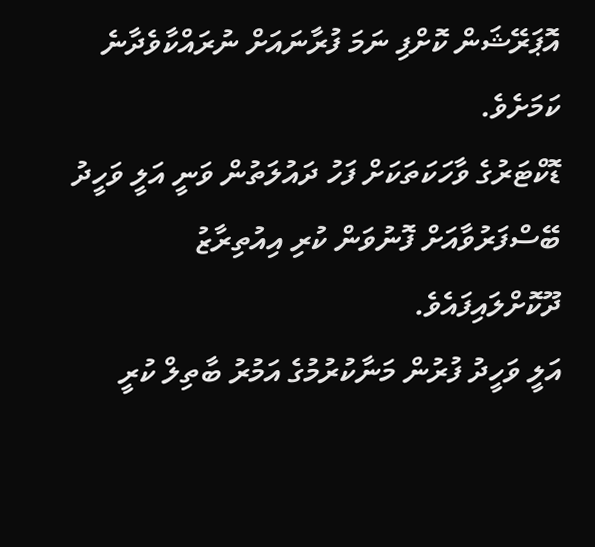އޮޕަރޭޝަން ކޮށްފި ނަމަ ފުރާނައަށް ނުރައްކާވެދާނެ ކަމަށެވެ.
ޑޮކްޓަރުގެ ވާހަކަތަކަށް ފަހު ދައުލަތުން ވަނީ އަލީ ވަހީދު ބޭސްފަރުވާއަށް ފޮނުވަން ކުރި އިއުތިރާޒު ދޫކޮށްލައިފައެވެ.
އަލީ ވަހީދު ފުރުން މަނާކުރުމުގެ އަމުރު ބާތިލް ކުރީ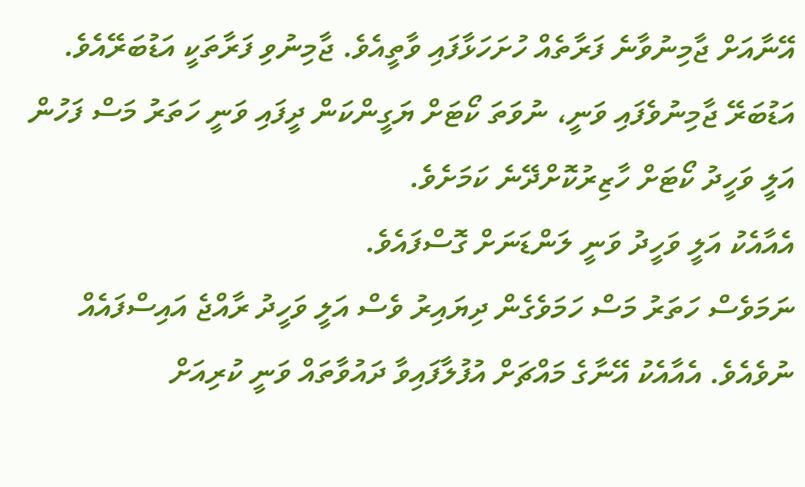އޭނާއަށް ޖާމިނުވާނެ ފަރާތެއް ހުށަހަޅާފައި ވާތީއެވެ. ޖާމިނުވި ފަރާތަކީ އަޑުބަރޭއެވެ.
އަޑުބަރޭ ޖާމިނުވެފައި ވަނީ، ނުވަތަ ކޯޓަށް ޔަގީންކަން ދީފައި ވަނީ ހަތަރު މަސް ފަހުން އަލީ ވަހީދު ކޯޓަށް ހާޒިރުކޮށްދޭނެ ކަމަށެވެ.
އެއާއެކު އަލީ ވަހީދު ވަނީ ލަންޑަނަށް ގޮސްފައެވެ.
ނަމަވެސް ހަތަރު މަސް ހަމަވެގެން ދިޔައިރު ވެސް އަލީ ވަހީދު ރާއްޖެ އައިސްފައެއް ނުވެއެވެ. އެއާއެކު އޭނާގެ މައްޗަށް އުފުލާފައިވާ ދައުވާތައް ވަނީ ކުރިއަށް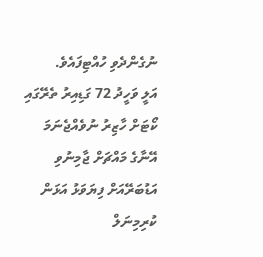ނުގެންދެވި ހުއްޓިފައެވެ.
އަލީ ވަހީދު 72 ގަޑިއިރު ތެރޭގައި ކޯޓަށް ހާޒިރު ނުވެއްޖެނަމަ އޭނާގެ މައްޗަށް ޖާމިނުވި އަޑުބަރޭއަށް ފިޔަވަޅު އަޅަން ކުރިމިނަލް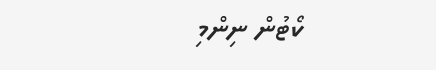ކޯޓުން ނިންމި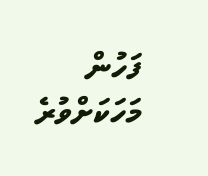ފަހުން މަހަކަށްވުރެ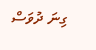ގިނަ ދުވަސް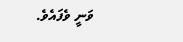ވަނީ ވެފައެވެ.